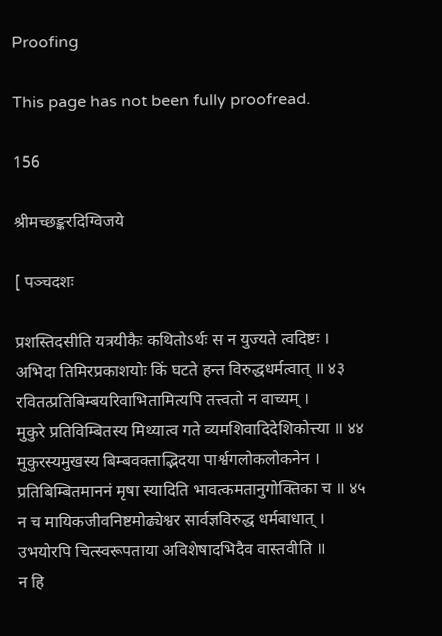Proofing

This page has not been fully proofread.

156

श्रीमच्छङ्करदिग्विजये

[ पञ्चदशः

प्रशस्तिदसीति यत्रयीकैः कथितोऽर्थः स न युज्यते त्वदिष्टः ।
अभिदा तिमिरप्रकाशयोः किं घटते हन्त विरुद्धधर्मत्वात् ॥ ४३
रवितत्प्रतिबिम्बयरिवाभितामित्यपि तत्त्वतो न वाच्यम् ।
मुकुरे प्रतिविम्बितस्य मिथ्यात्व गते व्यमशिवादिदेशिकोत्त्या ॥ ४४
मुकुरस्यमुखस्य बिम्बवक्ताद्भिदया पार्श्वगलोकलोकनेन ।
प्रतिबिम्बितमाननं मृषा स्यादिति भावत्कमतानुगोक्तिका च ॥ ४५
न च मायिकजीवनिष्टमोढ्येश्वर सार्वज्ञविरुद्ध धर्मबाधात् ।
उभयोरपि चित्स्वरूपताया अविशेषादभिदैव वास्तवीति ॥
न हि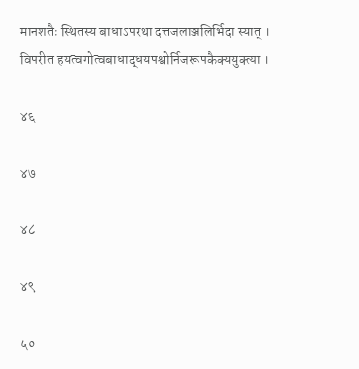मानशतैः स्थितस्य बाधाऽपरथा दत्तजलाञ्जलिर्भिदा स्यात् ।
विपरीत हयत्वगोत्वबाधाद्धयपश्वोर्निजरूपकैक्ययुक्त्या ।

४६

४७

४८

४९

५०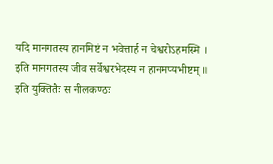यदि मानगतस्य हानमिष्टं न भवेत्तार्ह न चेश्वरोऽहमस्मि ।
इति मानगतस्य जीव सर्वेश्वरभेदस्य न हानमप्यभीष्टम् ॥
इति युक्तितैः स नीलकण्ठः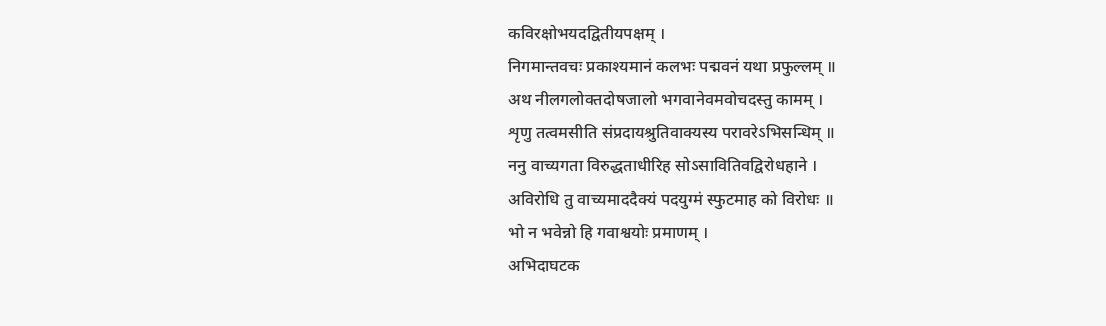कविरक्षोभयदद्वितीयपक्षम् ।
निगमान्तवचः प्रकाश्यमानं कलभः पद्मवनं यथा प्रफुल्लम् ॥
अथ नीलगलोक्तदोषजालो भगवानेवमवोचदस्तु कामम् ।
शृणु तत्वमसीति संप्रदायश्रुतिवाक्यस्य परावरेऽभिसन्धिम् ॥
ननु वाच्यगता विरुद्धताधीरिह सोऽसावितिवद्विरोधहाने ।
अविरोधि तु वाच्यमाददैक्यं पदयुग्मं स्फुटमाह को विरोधः ॥
भो न भवेन्नो हि गवाश्वयोः प्रमाणम् ।
अभिदाघटक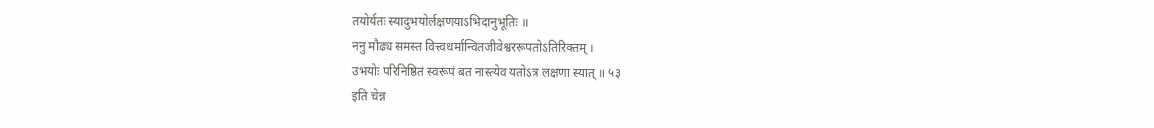तयोर्यतः स्यादुभयोर्लक्षणयाऽभिदानुभूतिः ॥
ननु मौढ्य समस्त वित्त्वधर्मान्वितजीवेश्वररूपतोऽतिरिक्तम् ।
उभयोः परिनिष्ठितं स्वरूपं बत नास्त्येव यतोऽत्र लक्षणा स्यात् ॥ ५३
इति चेन्न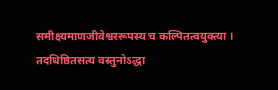समीक्ष्यमाणजीवेश्वररूपस्य च कल्पितत्वयुक्त्या ।
तदधिष्ठितसत्य वस्तुनोऽद्धा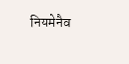नियमेनैव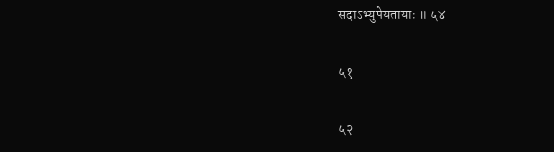सदाऽभ्युपेयतायाः ॥ ५४

५१

५२